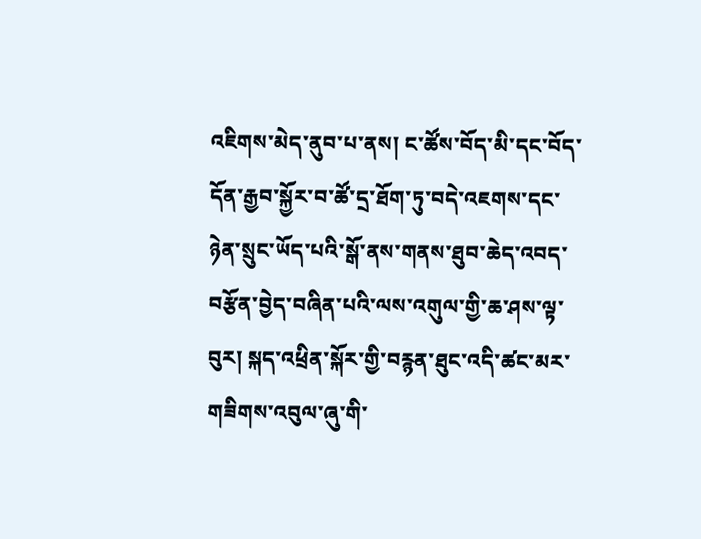འཇིགས་མེད་ནུབ་པ་ནས། ང་ཚོས་བོད་མི་དང་བོད་དོན་རྒྱབ་སྐྱོར་བ་ཚོ་དྲ་ཐོག་ཏུ་བདེ་འཇགས་དང་ཉེན་སྲུང་ཡོད་པའི་སྒོ་ནས་གནས་ཐུབ་ཆེད་འབད་བརྩོན་བྱེད་བཞིན་པའི་ལས་འགུལ་གྱི་ཆ་ཤས་ལྟ་བུར། སྐད་འཕྲིན་སྐོར་གྱི་བརྙན་ཐུང་འདི་ཚང་མར་གཟིགས་འབུལ་ཞུ་གི་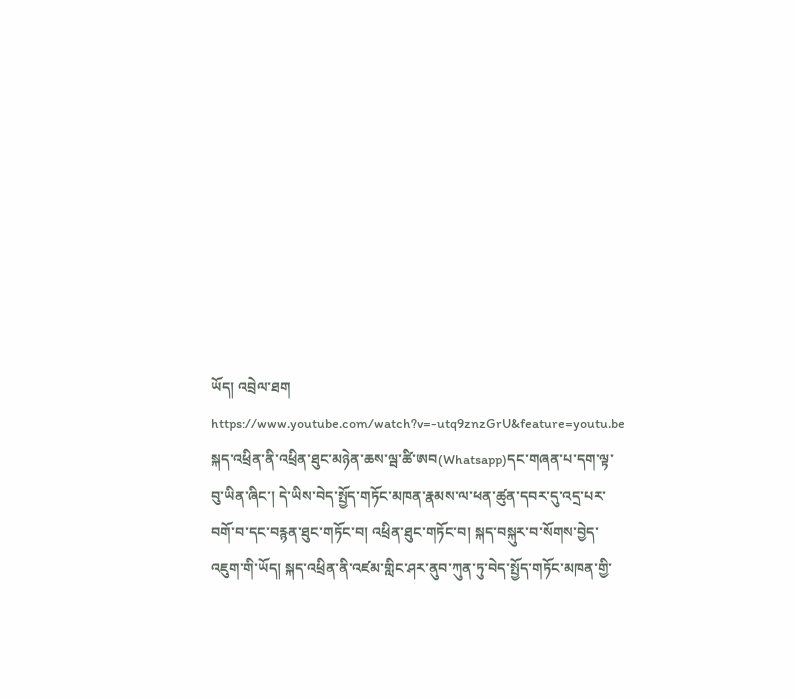ཡོད། འབྲེལ་ཐག https://www.youtube.com/watch?v=-utq9znzGrU&feature=youtu.be སྐད་འཕྲིན་ནི་འཕྲིན་ཐུང་མཉེན་ཆས་ལྦ་ཚི་ཨབ(Whatsapp)དང་གཞན་པ་དག་ལྟ་བུ་ཡིན་ཞིང་། དེ་ཡིས་བེད་སྤྱོད་གཏོང་མཁན་རྣམས་ལ་ཕན་ཚུན་དབར་དུ་འདྲ་པར་བགོ་བ་དང་བརྙན་ཐུང་གཏོང་བ། འཕྲིན་ཐུང་གཏོང་བ། སྐད་བསྐུར་བ་སོགས་བྱེད་འཇུག་གི་ཡོད། སྐད་འཕྲིན་ནི་འཛམ་གླིང་ཤར་ནུབ་ཀུན་ཏུ་བེད་སྤྱོད་གཏོང་མཁན་གྱི་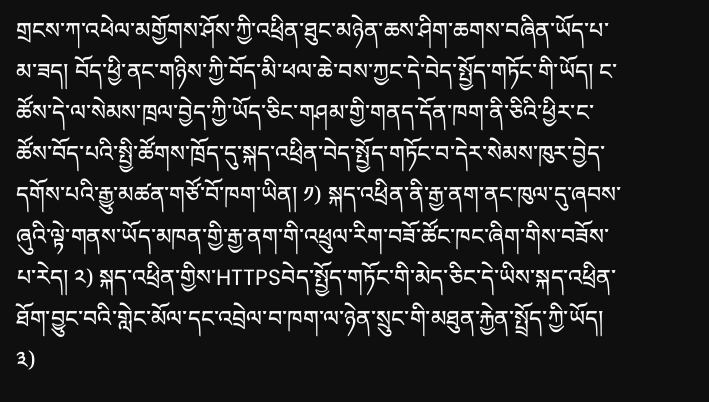གྲངས་ཀ་འཕེལ་མགྱོགས་ཤོས་ཀྱི་འཕྲིན་ཐུང་མཉེན་ཆས་ཤིག་ཆགས་བཞིན་ཡོད་པ་མ་ཟད། བོད་ཕྱི་ནང་གཉིས་ཀྱི་བོད་མི་ཕལ་ཆེ་བས་ཀྱང་དེ་བེད་སྤྱོད་གཏོང་གི་ཡོད། ང་ཚོས་དེ་ལ་སེམས་ཁྲལ་བྱེད་ཀྱི་ཡོད་ཅིང་གཤམ་གྱི་གནད་དོན་ཁག་ནི་ཅིའི་ཕྱིར་ང་ཚོས་བོད་པའི་སྤྱི་ཚོགས་ཁྲོད་དུ་སྐད་འཕྲིན་བེད་སྤྱོད་གཏོང་བ་དེར་སེམས་ཁུར་བྱེད་དགོས་པའི་རྒྱུ་མཚན་གཙོ་བོ་ཁག་ཡིན། ༡) སྐད་འཕྲིན་ནི་རྒྱ་ནག་ནང་ཁུལ་དུ་ཞབས་ཞུའི་ལྟེ་གནས་ཡོད་མཁན་གྱི་རྒྱ་ནག་གི་འཕྲུལ་རིག་བཟོ་ཚོང་ཁང་ཞིག་གིས་བཟོས་པ་རེད། ༢) སྐད་འཕྲིན་གྱིས་HTTPSབེད་སྤྱོད་གཏོང་གི་མེད་ཅིང་དེ་ཡིས་སྐད་འཕྲིན་ཐོག་བྱུང་བའི་གླེང་མོལ་དང་འབྲེལ་བ་ཁག་ལ་ཉེན་སྲུང་གི་མཐུན་རྐྱེན་སྤྲོད་ཀྱི་ཡོད། ༣)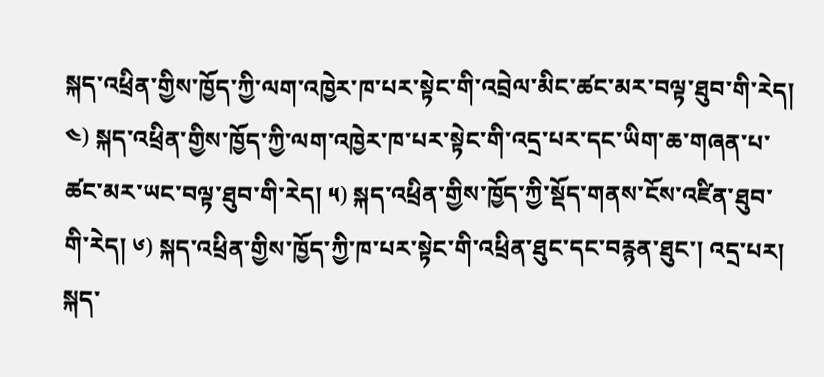སྐད་འཕྲིན་གྱིས་ཁྱོད་ཀྱི་ལག་འཁྱེར་ཁ་པར་སྟེང་གི་འབྲེལ་མིང་ཚང་མར་བལྟ་ཐུབ་གི་རེད། ༤) སྐད་འཕྲིན་གྱིས་ཁྱོད་ཀྱི་ལག་འཁྱེར་ཁ་པར་སྟེང་གི་འདྲ་པར་དང་ཡིག་ཆ་གཞན་པ་ཚང་མར་ཡང་བལྟ་ཐུབ་གི་རེད། ༥) སྐད་འཕྲིན་གྱིས་ཁྱོད་ཀྱི་སྡོད་གནས་ངོས་འཛིན་ཐུབ་གི་རེད། ༦) སྐད་འཕྲིན་གྱིས་ཁྱོད་ཀྱི་ཁ་པར་སྟེང་གི་འཕྲིན་ཐུང་དང་བརྙན་ཐུང་། འདྲ་པར། སྐད་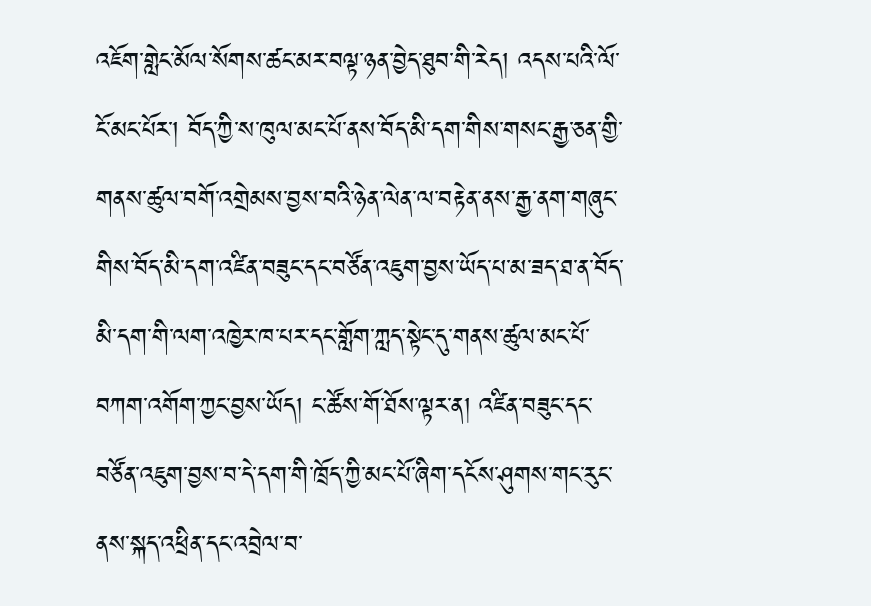འཇོག་གླེང་མོལ་སོགས་ཚང་མར་བལྟ་ཉན་བྱེད་ཐུབ་གི་རེད། འདས་པའི་ལོ་ངོ་མང་པོར་། བོད་ཀྱི་ས་ཁུལ་མང་པོ་ནས་བོད་མི་དག་གིས་གསང་རྒྱ་ཅན་གྱི་གནས་ཚུལ་བགོ་འགྲེམས་བྱས་བའི་ཉེན་ལེན་ལ་བརྟེན་ནས་རྒྱ་ནག་གཞུང་གིས་བོད་མི་དག་འཛིན་བཟུང་དང་བཙོན་འཇུག་བྱས་ཡོད་པ་མ་ཟད་ཐ་ན་བོད་མི་དག་གི་ལག་འཁྱེར་ཁ་པར་དང་གློག་ཀླད་སྟེང་དུ་གནས་ཚུལ་མང་པོ་བཀག་འགོག་ཀྱང་བྱས་ཡོད། ང་ཚོས་གོ་ཐོས་ལྟར་ན། འཛིན་བཟུང་དང་བཙོན་འཇུག་བྱས་བ་དེ་དག་གི་ཁྲོད་ཀྱི་མང་པོ་ཞིག་དངོས་ཤུགས་གང་རུང་ནས་སྐད་འཕྲིན་དང་འབྲེལ་བ་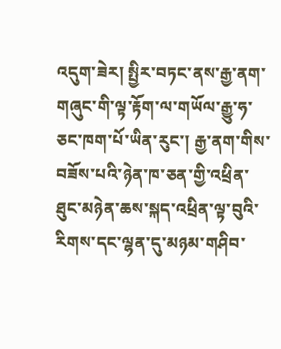འདུག་ཟེར། སྤྱིར་བཏང་ནས་རྒྱ་ནག་གཞུང་གི་ལྟ་རྟོག་ལ་གཡོལ་རྒྱུ་ཧ་ཅང་ཁག་པོ་ཡིན་རུང་། རྒྱ་ནག་གིས་བཟོས་པའི་ཉེན་ཁ་ཅན་གྱི་འཕྲིན་ཐུང་མཉེན་ཆས་སྐད་འཕྲིན་ལྟ་བུའི་རིགས་དང་ལྷན་དུ་མཉམ་གཤིབ་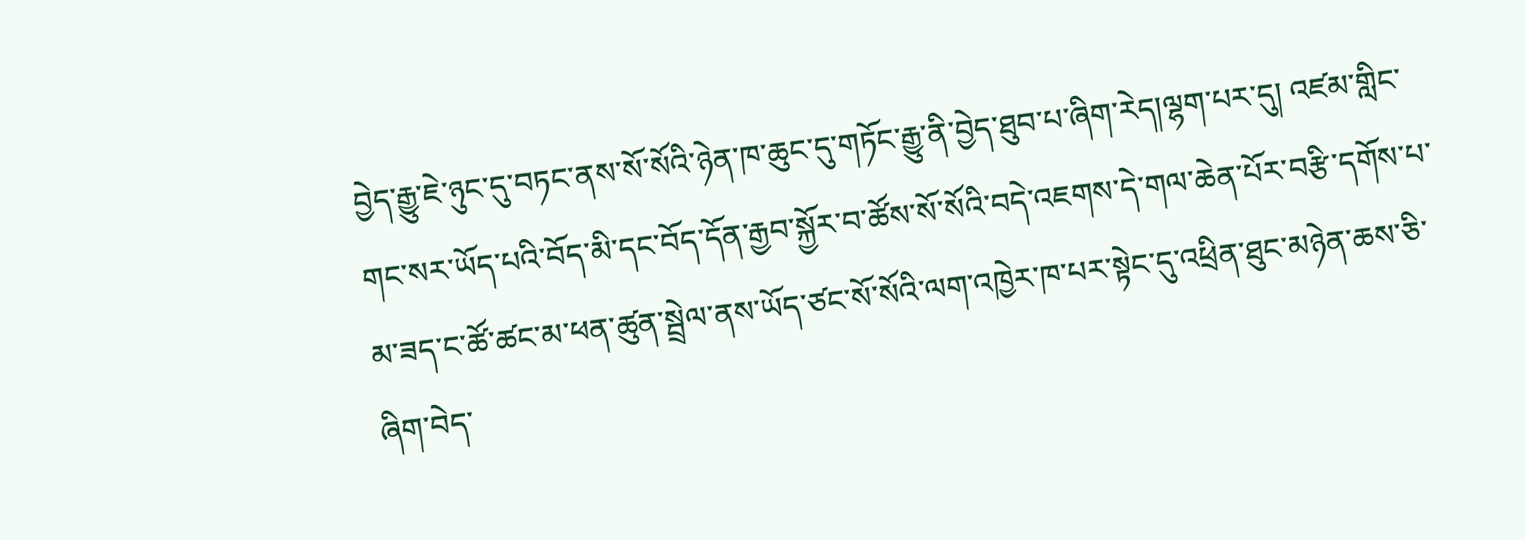བྱེད་རྒྱུ་ཇེ་ཉུང་དུ་བཏང་ནས་སོ་སོའི་ཉེན་ཁ་ཆུང་དུ་གཏོང་རྒྱུ་ནི་བྱེད་ཐུབ་པ་ཞིག་རེད།ལྷག་པར་དུ། འཛམ་གླིང་གང་སར་ཡོད་པའི་བོད་མི་དང་བོད་དོན་རྒྱབ་སྐྱོར་བ་ཚོས་སོ་སོའི་བདེ་འཇགས་དེ་གལ་ཆེན་པོར་བརྩི་དགོས་པ་མ་ཟད་ང་ཚོ་ཚང་མ་ཕན་ཚུན་སྦྲེལ་ནས་ཡོད་ཙང་སོ་སོའི་ལག་འཁྱེར་ཁ་པར་སྟེང་དུ་འཕྲིན་ཐུང་མཉེན་ཆས་ཅི་ཞིག་བེད་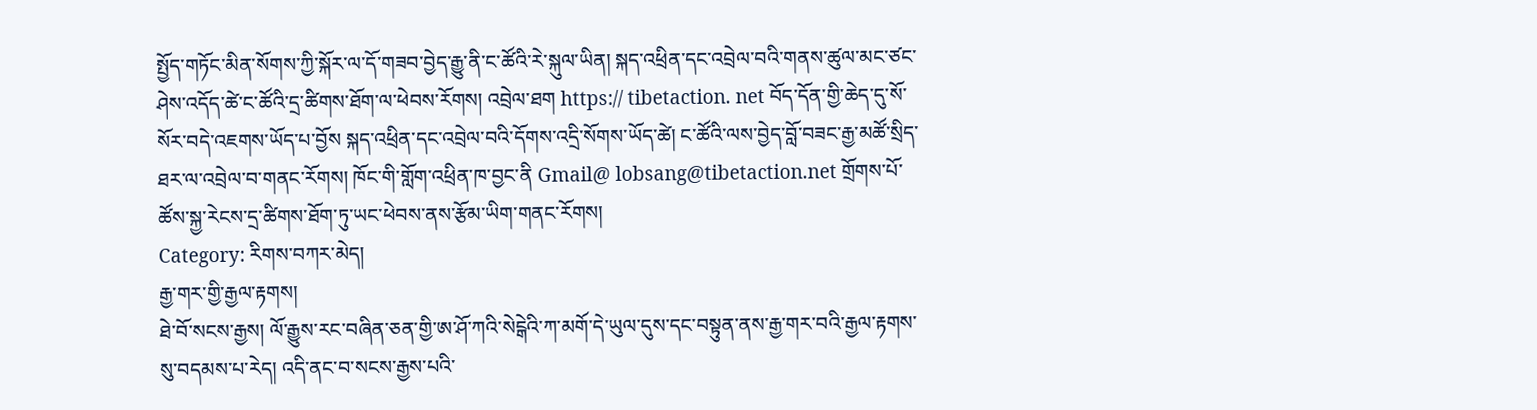སྤྱོད་གཏོང་མིན་སོགས་ཀྱི་སྐོར་ལ་དོ་གཟབ་བྱེད་རྒྱུ་ནི་ང་ཚོའི་རེ་སྐུལ་ཡིན། སྐད་འཕྲིན་དང་འབྲེལ་བའི་གནས་ཚུལ་མང་ཙང་ཤེས་འདོད་ཚེ་ང་ཚོའི་དྲ་ཚིགས་ཐོག་ལ་ཕེབས་རོགས། འབྲེལ་ཐག https:// tibetaction. net བོད་དོན་གྱི་ཆེད་དུ་སོ་སོར་བདེ་འཇགས་ཡོད་པ་བྱོས སྐད་འཕྲིན་དང་འབྲེལ་བའི་དོགས་འདྲི་སོགས་ཡོད་ཚེ། ང་ཚོའི་ལས་བྱེད་བློ་བཟང་རྒྱ་མཚོ་སྲིད་ཐར་ལ་འབྲེལ་བ་གནང་རོགས། ཁོང་གི་གློག་འཕྲིན་ཁ་བྱང་ནི Gmail@ lobsang@tibetaction.net གྲོགས་པོ་ཚོས་སྐྱ་རེངས་དྲ་ཚིགས་ཐོག་ཏུ་ཡང་ཕེབས་ནས་རྩོམ་ཡིག་གནང་རོགས།
Category: རིགས་བཀར་མེད།
རྒྱ་གར་གྱི་རྒྱལ་རྟགས།
ཐེ་བོ་སངས་རྒྱས། ལོ་རྒྱུས་རང་བཞིན་ཅན་གྱི་ཨ་ཤོ་ཀའི་སེངྒེའི་ཀ་མགོ་དེ་ཡུལ་དུས་དང་བསྟུན་ནས་རྒྱ་གར་བའི་རྒྱལ་རྟགས་སུ་བདམས་པ་རེད། འདི་ནང་བ་སངས་རྒྱས་པའི་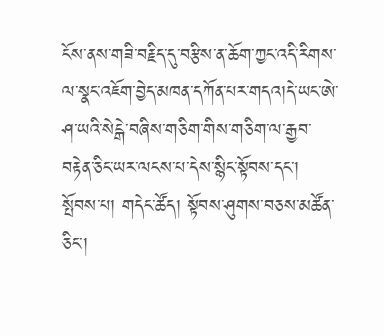ངོས་ནས་གཟི་བརྗིད་དུ་བརྩིས་ན་ཆོག་ཀྱང་འདི་རིགས་ལ་སྣང་འཇོག་བྱེད་མཁན་དཀོན་པར་གདའ།དེ་ཡང་ཨེ་ཤ་ཡའི་སེངྒེ་བཞིས་གཅིག་གིས་གཅིག་ལ་རྒྱབ་བརྟེན་ཅིང་ཡར་ལངས་པ་དེས་སྙིང་སྟོབས་དང་། སྤོབས་པ། གདེང་ཚོད། སྟོབས་ཤུགས་བཅས་མཚོན་ཅིང་།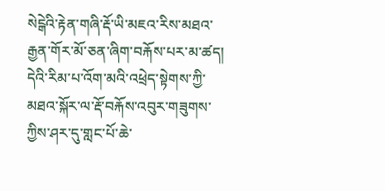སེངྒེའི་རྟེན་གཞི་རྡོ་ཡི་མཇའ་རིས་མཐའ་རྒྱན་གོར་མོ་ཅན་ཞིག་བརྐོས་པར་མ་ཚད། དེའི་རིམ་པ་འོག་མའི་འཕྲེད་སྟེགས་ཀྱི་མཐའ་སྐོར་ལ་རྡོ་བརྐོས་འབུར་གཟུགས་ཀྱིས་ཤར་དུ་གླང་པོ་ཆེ་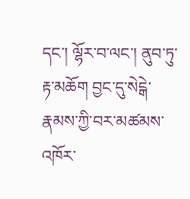དང་། ལྷོར་བ་ལང་། ནུབ་ཏུ་རྟ་མཆོག བྱང་དུ་སེངྒེ་རྣམས་ཀྱི་བར་མཚམས་འཁོར་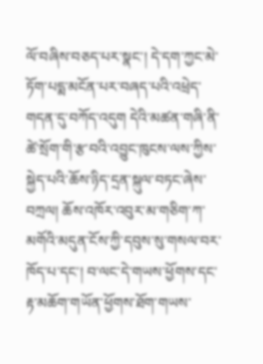ལོ་བཞིས་བཅད་པར་སྣང་། དེ་དག་ཀྱང་མེ་ཏོག་པདྨ་མངོན་པར་བཞད་པའི་འཕྲེད་གདན་དུ་བཀོད་འདུག དེའི་མཚན་གཞི་ནི་ཚེ་སྲོག་གི་རྩ་བའི་འབྱུང་ཁུངས་ལས་ཀྱིས་སྐྱེད་པའི་ཆོས་ཉིད་དྲན་སྐུལ་བཏང་ཞེས་བཀྲལ། ཆོས་འཁོར་འབུར་མ་གཅིག་ཀ་མགོའི་མདུན་ངོས་ཀྱི་དབུས་སུ་གསལ་བར་ཁོད་པ་དང་། བ་ལང་དེ་གཡས་ཕྱོགས་དང་རྟ་མཆོག་གཡོན་ཕྱོགས་ཐོག་གཡས་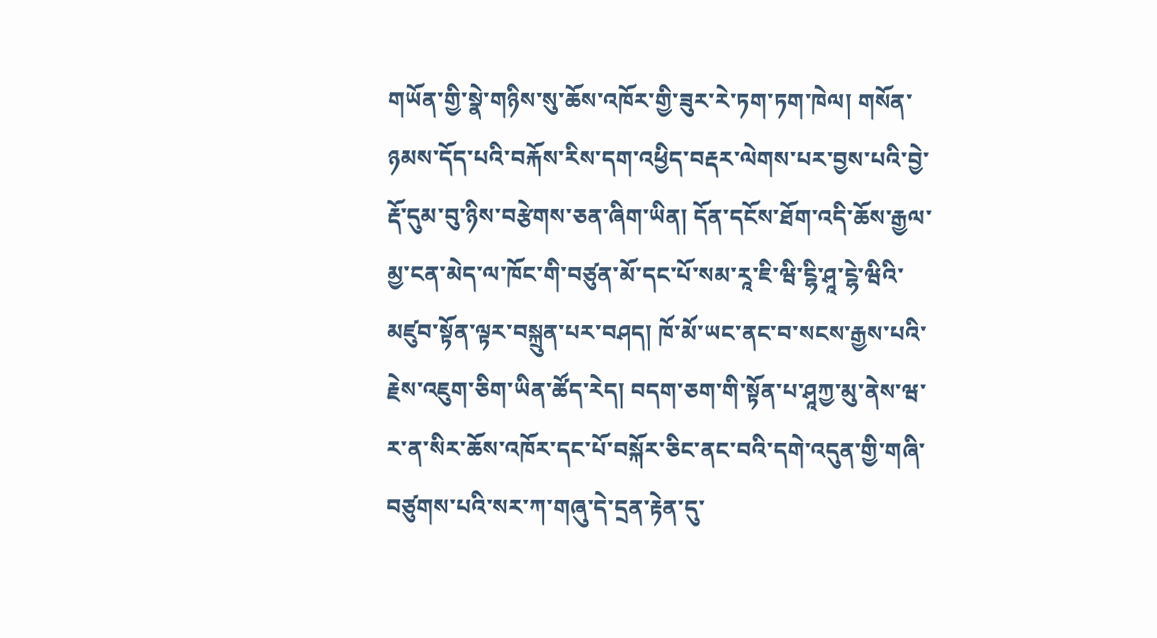གཡོན་གྱི་སྣེ་གཉིས་སུ་ཆོས་འཁོར་གྱི་ཟུར་རེ་ཏག་ཏག་ཁེལ། གསོན་ཉམས་དོད་པའི་བརྐོས་རིས་དག་འཕྱིད་བརྡར་ལེགས་པར་བྱས་པའི་བྱེ་རྡོ་དུམ་བུ་ཉིས་བརྩེགས་ཅན་ཞིག་ཡིན། དོན་དངོས་ཐོག་འདི་ཆོས་རྒྱལ་མྱ་ངན་མེད་ལ་ཁོང་གི་བཙུན་མོ་དང་པོ་སམ་རཱ་ཇི་ཝི་ངྷི་ཤཱ་ངྷེ་ཝིའི་མཛུབ་སྟོན་ལྟར་བསྐྲུན་པར་བཤད། ཁོ་མོ་ཡང་ནང་བ་སངས་རྒྱས་པའི་རྗེས་འཇུག་ཅིག་ཡིན་ཚོད་རེད། བདག་ཅག་གི་སྟོན་པ་ཤཱཀྱ་མུ་ནེས་ཝ་ར་ན་སིར་ཆོས་འཁོར་དང་པོ་བསྐོར་ཅིང་ནང་བའི་དགེ་འདུན་གྱི་གཞི་བཙུགས་པའི་སར་ཀ་གཞུ་དེ་དྲན་རྟེན་དུ་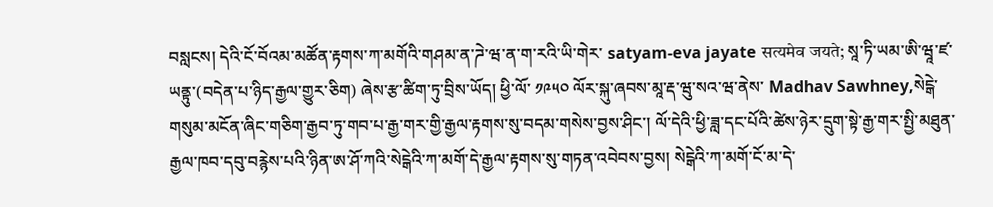བསླངས། དེའི་ངོ་བོའམ་མཚོན་རྟགས་ཀ་མགོའི་གཤམ་ན་ཌེ་ཝ་ན་ག་རའི་ཡི་གེར་ satyam-eva jayate सत्यमेव जयते; སཱ་ཏི་ཡམ་ཨི་ཝཱ་ཛ་ཡནྟུ་(བདེན་པ་ཉིད་རྒྱལ་གྱུར་ཅིག) ཞེས་རྩ་ཚིག་ཏུ་བྲིས་ཡོད། ཕྱི་ལོ་ ༡༩༥༠ ལོར་སྐུ་ཞབས་མཱ་རྡ་ཝུ་སའ་ཝ་ནེས་ Madhav Sawhney,སེངྒེ་གསུམ་མངོན་ཞིང་གཅིག་རྒྱབ་ཏུ་གབ་པ་རྒྱ་གར་གྱི་རྒྱལ་རྟགས་སུ་བདམ་གསེས་བྱས་ཤིང་། ལོ་དེའི་ཕྱི་ཟླ་དང་པོའི་ཚེས་ཉེར་དྲུག་སྟེ་རྒྱ་གར་སྤྱི་མཐུན་རྒྱལ་ཁབ་དབུ་བརྙེས་པའི་ཉིན་ཨ་ཤོ་ཀའི་སེངྒེའི་ཀ་མགོ་དེ་རྒྱལ་རྟགས་སུ་གཏན་འབེབས་བྱས། སེངྒེའི་ཀ་མགོ་ངོ་མ་དེ་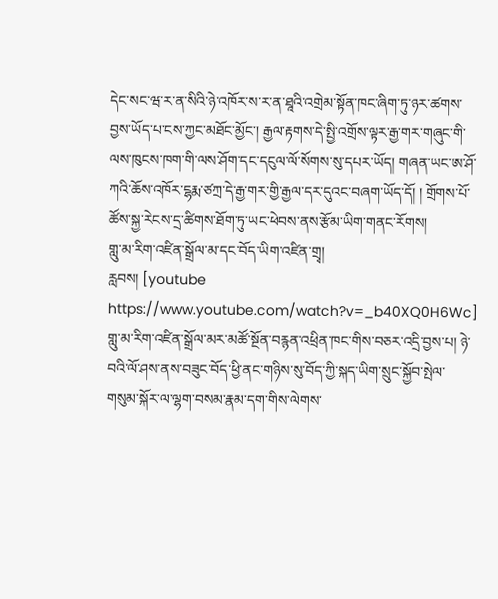དེང་སང་ཝ་ར་ན་སིའི་ཉེ་འཁོར་ས་ར་ན་ཐཱའི་འགྲེམ་སྟོན་ཁང་ཞིག་ཏུ་ཉར་ཚགས་བྱས་ཡོད་པ་ངས་ཀྱང་མཐོང་མྱོང་། རྒྱལ་རྟགས་དེ་སྤྱི་འགྲོས་ལྟར་རྒྱ་གར་གཞུང་གི་ལས་ཁུངས་ཁག་གི་ལས་ཤོག་དང་དངུལ་ལོ་སོགས་སུ་དཔར་ཡོད། གཞན་ཡང་ཨ་ཤོ་ཀའི་ཆོས་འཁོར་ངྷརྨ་ཙཀྲ་དེ་རྒྱ་གར་གྱི་རྒྱལ་དར་དུའང་བཞག་ཡོད་དོ། ། གྲོགས་པོ་ཚོས་སྐྱ་རེངས་དྲ་ཚིགས་ཐོག་ཏུ་ཡང་ཕེབས་ནས་རྩོམ་ཡིག་གནང་རོགས།
གླུ་མ་རིག་འཛིན་སྒྲོལ་མ་དང་བོད་ཡིག་འཛིན་གྲྭ།
རླབས། [youtube https://www.youtube.com/watch?v=_b40XQ0H6Wc] གླུ་མ་རིག་འཛིན་སྒྲོལ་མར་མཚོ་སྔོན་བརྙན་འཕྲིན་ཁང་གིས་བཅར་འདྲི་བྱས་པ། ཉེ་བའི་ལོ་ཤས་ནས་བཟུང་བོད་ཕྱི་ནང་གཉིས་སུ་བོད་ཀྱི་སྐད་ཡིག་སྲུང་སྐྱོབ་སྤེལ་གསུམ་སྐོར་ལ་ལྷག་བསམ་རྣམ་དག་གིས་ལེགས་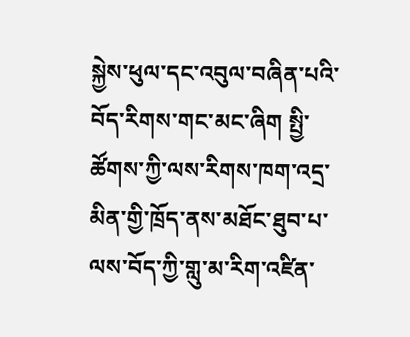སྐྱེས་ཕུལ་དང་འབུལ་བཞིན་པའི་བོད་རིགས་གང་མང་ཞིག སྤྱི་ཚོགས་ཀྱི་ལས་རིགས་ཁག་འདྲ་མིན་གྱི་ཁྲོད་ནས་མཐོང་ཐུབ་པ་ལས་བོད་ཀྱི་གླུ་མ་རིག་འཛིན་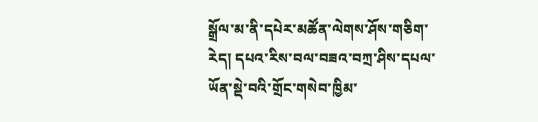སྒྲོལ་མ་ནི་དཔེར་མཚོན་ལེགས་ཤོས་གཅིག་རེད། དཔའ་རིས་བལ་བཟའ་བཀྲ་ཤིས་དཔལ་ཡོན་སྡེ་བའི་གྲོང་གསེབ་ཁྱིམ་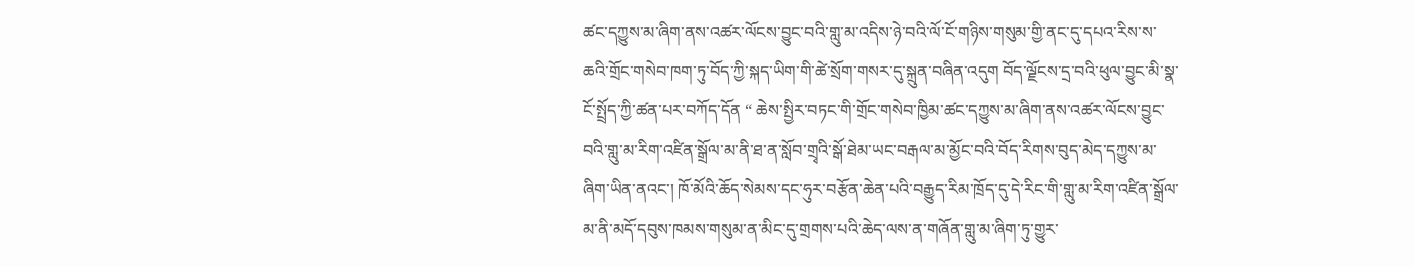ཚང་དཀྱུས་མ་ཞིག་ནས་འཚར་ལོངས་བྱུང་བའི་གླུ་མ་འདིས་ཉེ་བའི་ལོ་ངོ་གཉིས་གསུམ་གྱི་ནང་དུ་དཔའ་རིས་ས་ཆའི་གྲོང་གསེབ་ཁག་ཏུ་བོད་ཀྱི་སྐད་ཡིག་གི་ཚེ་སྲོག་གསར་དུ་སྐྲུན་བཞིན་འདུག བོད་ལྗོངས་དྲ་བའི་ཕུལ་བྱུང་མི་སྣ་ངོ་སྤྲོད་ཀྱི་ཚན་པར་བཀོད་དོན “ ཆེས་སྤྱིར་བཏང་གི་གྲོང་གསེབ་ཁྱིམ་ཚང་དཀྱུས་མ་ཞིག་ནས་འཚར་ལོངས་བྱུང་བའི་གླུ་མ་རིག་འཛིན་སྒྲོལ་མ་ནི་ཐ་ན་སློབ་གྲྭའི་སྒོ་ཐེམ་ཡང་བརྒལ་མ་མྱོང་བའི་བོད་རིགས་བུད་མེད་དཀྱུས་མ་ཞིག་ཡིན་ནའང་། ཁོ་མོའི་ཆོད་སེམས་དང་ཧུར་བརྩོན་ཆེན་པའི་བརྒྱུད་རིམ་ཁྲོད་དུ་དེ་རིང་གི་གླུ་མ་རིག་འཛིན་སྒྲོལ་མ་ནི་མདོ་དབུས་ཁམས་གསུམ་ན་མིང་དུ་གྲགས་པའི་ཆེད་ལས་ན་གཞོན་གླུ་མ་ཞིག་ཏུ་གྱུར་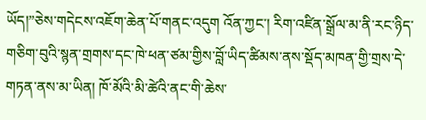ཡོད།”ཅེས་གདེངས་འཇོག་ཆེན་པོ་གནང་འདུག འོན་ཀྱང་། རིག་འཛིན་སྒྲོལ་མ་ནི་རང་ཉིད་གཅིག་བུའི་སྙན་གྲགས་དང་ཁེ་ཕན་ཙམ་གྱིས་བློ་ཡིད་ཚིམས་ནས་སྡོད་མཁན་གྱི་གྲས་དེ་གཏན་ནས་མ་ཡིན། ཁོ་མོའི་མི་ཚེའི་ནང་གི་ཆེས་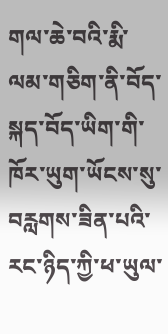གལ་ཆེ་བའི་རྨི་ལམ་གཅིག་ནི་བོད་སྐད་བོད་ཡིག་གི་ཁོར་ཡུག་ཡོངས་སུ་བརླགས་ཟིན་པའི་རང་ཉིད་ཀྱི་ཕ་ཡུལ་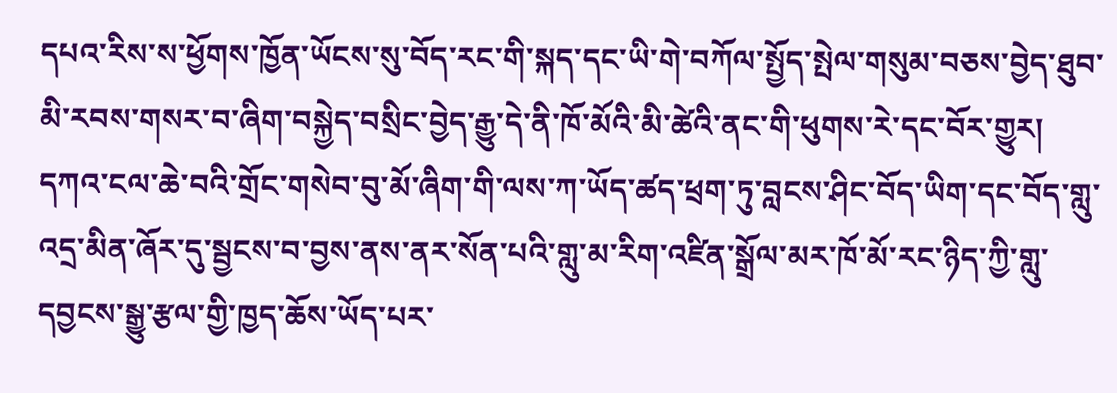དཔའ་རིས་ས་ཕྱོགས་ཁྱོན་ཡོངས་སུ་བོད་རང་གི་སྐད་དང་ཡི་གེ་བཀོལ་སྤྱོད་སྤེལ་གསུམ་བཅས་བྱེད་ཐུབ་མི་རབས་གསར་བ་ཞིག་བསྐྱེད་བསྲིང་བྱེད་རྒྱུ་དེ་ནི་ཁོ་མོའི་མི་ཚེའི་ནང་གི་ཕུགས་རེ་དང་བོར་གྱུར། དཀའ་ངལ་ཆེ་བའི་གྲོང་གསེབ་བུ་མོ་ཞིག་གི་ལས་ཀ་ཡོད་ཚད་ཕྲག་ཏུ་བླངས་ཤིང་བོད་ཡིག་དང་བོད་གླུ་འདྲ་མིན་ཞོར་དུ་སྦྱངས་བ་བྱས་ནས་ནར་སོན་པའི་གླུ་མ་རིག་འཛིན་སྒྲོལ་མར་ཁོ་མོ་རང་ཉིད་ཀྱི་གླུ་དབྱངས་སྒྱུ་རྩལ་གྱི་ཁྱད་ཆོས་ཡོད་པར་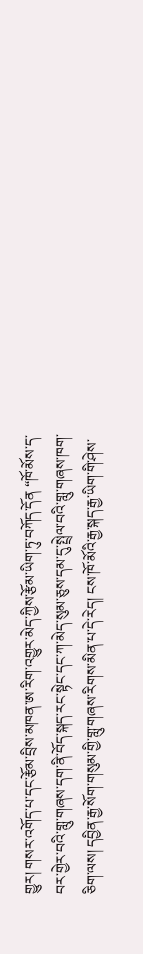གྱུར། གསར་འགོད་པ་དང་རྩོམ་བྲིས་མཁན་ཨ་རིག་འགྱུར་མེད་ཀྱིས་རྩོམ་ཡིག་ཏུ་བཀོད་དོན “ཁོ་མོས་ད་བར་གྱེར་བའི་གླུ་གཞས་དག་ནི་བོད་སྐད་རང་སྟེང་དང་ཀ་མེད་སུམ་ཅུས་དམ་དུ་སྤྲེལ་བའི་གླུ་གཞས་ཁག་ཅིག་ལས། དབྱིན་རྒྱ་སོག་གསུམ་གྱི་གླུ་གཞས་རིགས་མིན་པ་དེ་རེད། ངས་ཁོ་མོའི་རྒྱ་སྐད་རྒྱ་ཡིག་གི་ཤེས་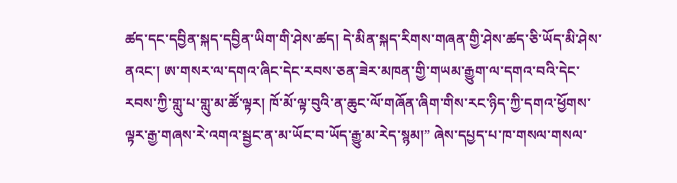ཚད་དང་དབྱིན་སྐད་དབྱིན་ཡིག་གི་ཤེས་ཚད། དེ་མིན་སྐད་རིགས་གཞན་གྱི་ཤེས་ཚད་ཅི་ཡོད་མི་ཤེས་ནའང་། ཨ་གསར་ལ་དགའ་ཞིང་དེང་རབས་ཅན་ཟེར་མཁན་གྱི་གཡམ་རྒྱུག་ལ་དགའ་བའི་དེང་རབས་ཀྱི་གླུ་པ་གླུ་མ་ཚོ་ལྟར། ཁོ་མོ་ལྟ་བུའི་ན་ཆུང་ལོ་གཞོན་ཞིག་གིས་རང་ཉིད་ཀྱི་དགའ་ཕྱོགས་ལྟར་རྒྱ་གཞས་རེ་འགའ་སྦྱང་ན་མ་ཡོང་བ་ཡོད་རྒྱུ་མ་རེད་སྙམ།” ཞེས་དཔྱད་པ་ཁ་གསལ་གསལ་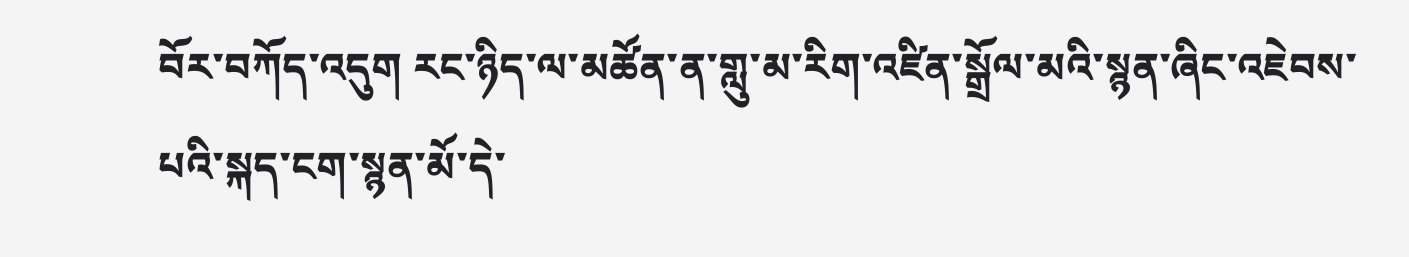བོར་བཀོད་འདུག རང་ཉིད་ལ་མཚོན་ན་གླུ་མ་རིག་འཛིན་སྒྲོལ་མའི་སྙན་ཞིང་འཇེབས་པའི་སྐད་ངག་སྙན་མོ་དེ་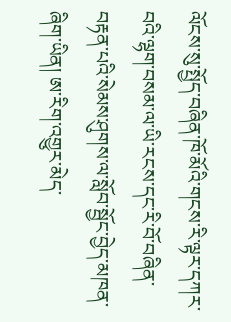ལོངས་སུ་སྤྱོད་བཞིན་ཁོ་མོའི་གངས་རི་ལྟར་དཀར་བའི་ལྷག་བསམ་ལ་ཡི་རངས་དང་རི་བོ་བཞིན་བརྟན་པའི་སེམས་ཤུགས་ལ་སློབ་སྦྱོང་བྱེད་མཁན་ཞིག་ཡིན། ཨ་རིག་འགྱུར་མེད་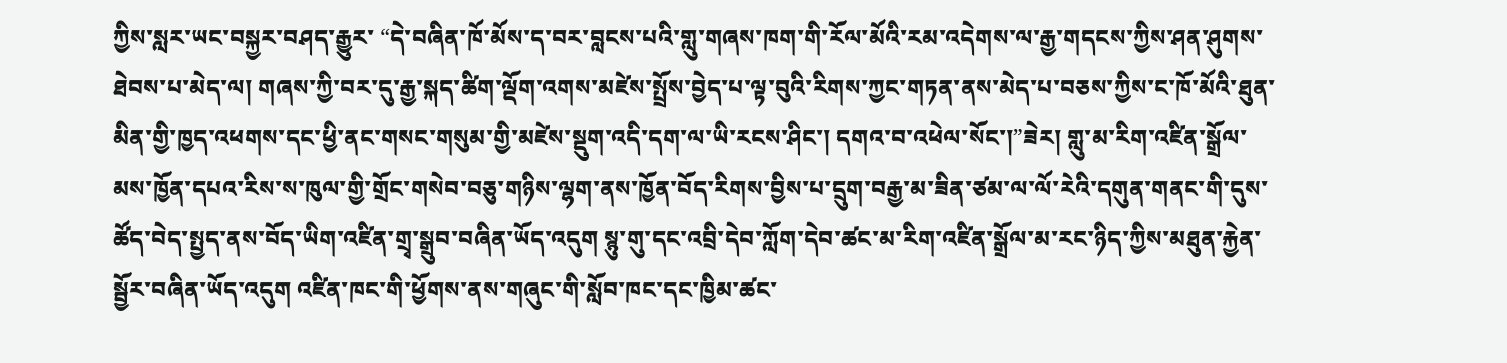ཀྱིས་སླར་ཡང་བསྐྱར་བཤད་རྒྱུར་ “དེ་བཞིན་ཁོ་མོས་ད་བར་བླངས་པའི་གླུ་གཞས་ཁག་གི་རོལ་མོའི་རམ་འདེགས་ལ་རྒྱ་གདངས་ཀྱིས་ཤན་ཤུགས་ཐེབས་པ་མེད་ལ། གཞས་ཀྱི་བར་དུ་རྒྱ་སྐད་ཚིག་ལྡོག་འགས་མཛེས་སྤྲོས་བྱེད་པ་ལྟ་བུའི་རིགས་ཀྱང་གཏན་ནས་མེད་པ་བཅས་ཀྱིས་ང་ཁོ་མོའི་ཐུན་མིན་གྱི་ཁྱད་འཕགས་དང་ཕྱི་ནང་གསང་གསུམ་གྱི་མཛེས་སྡུག་འདི་དག་ལ་ཡི་རངས་ཤིང་། དགའ་བ་འཕེལ་སོང་།”ཟེར། གླུ་མ་རིག་འཛིན་སྒྲོལ་མས་ཁྱོན་དཔའ་རིས་ས་ཁུལ་གྱི་གྲོང་གསེབ་བཅུ་གཉིས་ལྷག་ནས་ཁྱོན་བོད་རིགས་བྱིས་པ་དྲུག་བརྒྱ་མ་ཟིན་ཙམ་ལ་ལོ་རེའི་དགུན་གནང་གི་དུས་ཚོད་བེད་སྤྱད་ནས་བོད་ཡིག་འཛིན་གྲྭ་སྒྲུབ་བཞིན་ཡོད་འདུག སྙུ་གུ་དང་འབྲི་དེབ་ཀློག་དེབ་ཚང་མ་རིག་འཛིན་སྒྲོལ་མ་རང་ཉིད་ཀྱིས་མཐུན་རྐྱེན་སྦྱོར་བཞིན་ཡོད་འདུག འཛིན་ཁང་གི་ཕྱོགས་ནས་གཞུང་གི་སློབ་ཁང་དང་ཁྱིམ་ཚང་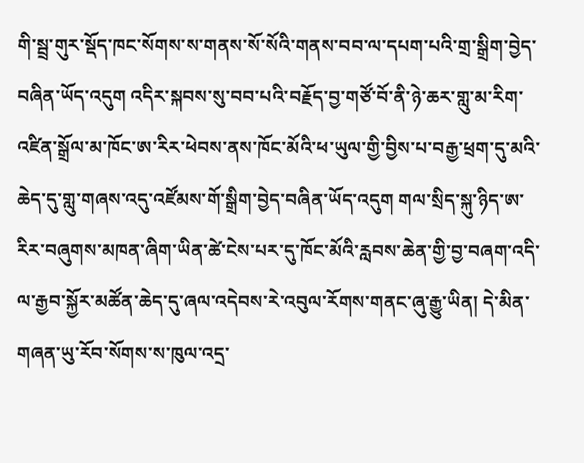གི་སྦྲ་གུར་སྡོད་ཁང་སོགས་ས་གནས་སོ་སོའི་གནས་བབ་ལ་དཔག་པའི་གྲ་སྒྲིག་བྱེད་བཞིན་ཡོད་འདུག འདིར་སྐབས་སུ་བབ་པའི་བརྗོད་བྱ་གཙོ་བོ་ནི་ཉེ་ཆར་གླུ་མ་རིག་འཛིན་སྒྲོལ་མ་ཁོང་ཨ་རིར་ཕེབས་ནས་ཁོང་མོའི་ཕ་ཡུལ་གྱི་བྱིས་པ་བརྒྱ་ཕྲག་དུ་མའི་ཆེད་དུ་གླུ་གཞས་འདུ་འཛོམས་གོ་སྒྲིག་བྱེད་བཞིན་ཡོད་འདུག གལ་སྲིད་སྐུ་ཉིད་ཨ་ཪིར་བཞུགས་མཁན་ཞིག་ཡིན་ཚེ་ངེས་པར་དུ་ཁོང་མོའི་རླབས་ཆེན་གྱི་བྱ་བཞག་འདི་ལ་རྒྱབ་སྐྱོར་མཚོན་ཆེད་དུ་ཞལ་འདེབས་རེ་འབུལ་རོགས་གནང་ཞུ་རྒྱུ་ཡིན། དེ་མིན་གཞན་ཡུ་རོབ་སོགས་ས་ཁུལ་འདྲ་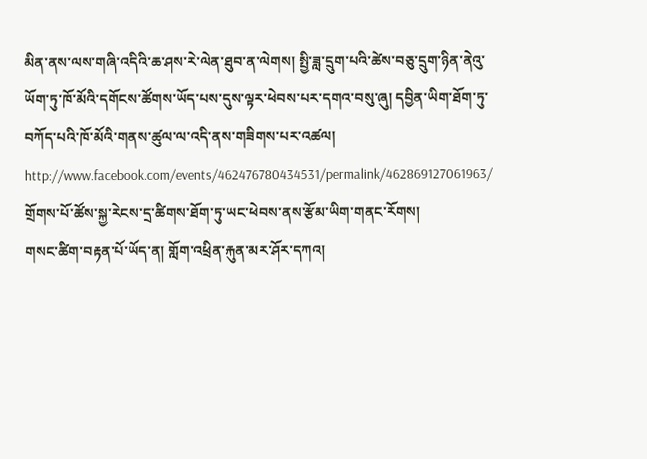མིན་ནས་ལས་གཞི་འདིའི་ཆ་ཤས་རེ་ལེན་ཐུབ་ན་ལེགས། སྤྱི་ཟླ་དྲུག་པའི་ཚེས་བཅུ་དྲུག་ཉིན་ནེའུ་ཡོག་ཏུ་ཁོ་མོའི་དགོངས་ཚོགས་ཡོད་པས་དུས་ལྟར་ཕེབས་པར་དགའ་བསུ་ཞུ། དབྱིན་ཡིག་ཐོག་ཏུ་བཀོད་པའི་ཁོ་མོའི་གནས་ཚུལ་ལ་འདི་ནས་གཟིགས་པར་འཚལ། http://www.facebook.com/events/462476780434531/permalink/462869127061963/ གྲོགས་པོ་ཚོས་སྐྱ་རེངས་དྲ་ཚིགས་ཐོག་ཏུ་ཡང་ཕེབས་ནས་རྩོམ་ཡིག་གནང་རོགས།
གསང་ཚིག་བརྟན་པོ་ཡོད་ན། གློག་འཕྲིན་རྐུན་མར་ཤོར་དཀའ།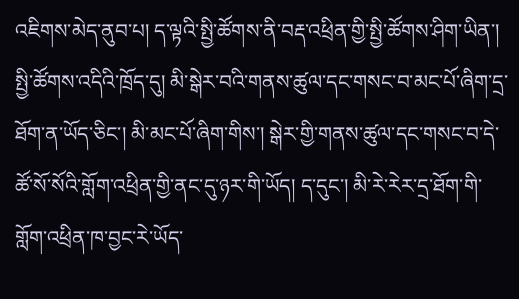འཇིགས་མེད་ནུབ་པ། ད་ལྟའི་སྤྱི་ཚོགས་ནི་བརྡ་འཕྲིན་གྱི་སྤྱི་ཚོགས་ཤིག་ཡིན་། སྤྱི་ཚོགས་འདིའི་ཁྲོད་དུ། མི་སྒེར་བའི་གནས་ཚུལ་དང་གསང་བ་མང་པོ་ཞིག་དྲ་ཐོག་ན་ཡོད་ཅིང་། མི་མང་པོ་ཞིག་གིས་། སྒེར་གྱི་གནས་ཚུལ་དང་གསང་བ་དེ་ཚོ་སོ་སོའི་གློག་འཕྲིན་གྱི་ནང་དུ་ཉར་གི་ཡོད། ད་དུང་། མི་རེ་རེར་དྲ་ཐོག་གི་གློག་འཕྲིན་ཁ་བྱང་རེ་ཡོད་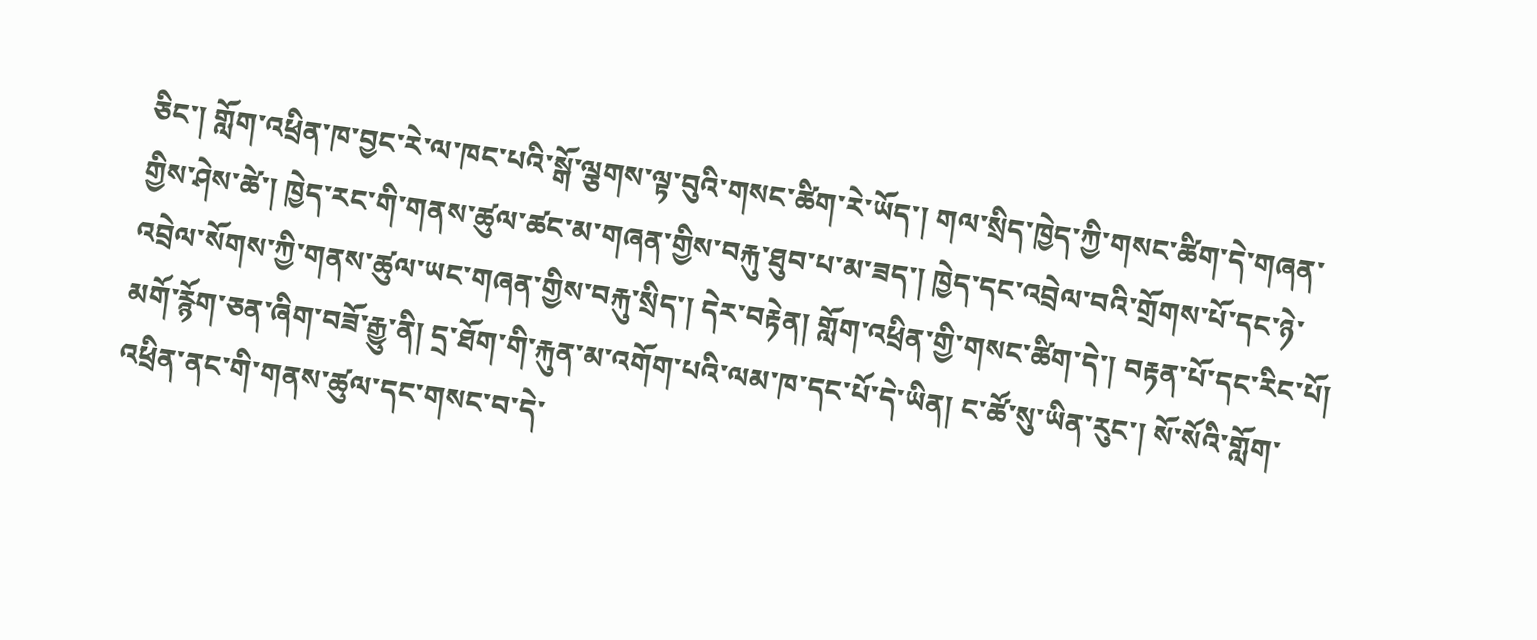ཅིང་། གློག་འཕྲིན་ཁ་བྱང་རེ་ལ་ཁང་པའི་སྒོ་ལྕགས་ལྟ་བུའི་གསང་ཚིག་རེ་ཡོད་། གལ་སྲིད་ཁྱེད་ཀྱི་གསང་ཚིག་དེ་གཞན་གྱིས་ཤེས་ཚེ་། ཁྱེད་རང་གི་གནས་ཚུལ་ཚང་མ་གཞན་གྱིས་བརྐུ་ཐུབ་པ་མ་ཟད་། ཁྱེད་དང་འབྲེལ་བའི་གྲོགས་པོ་དང་ཉེ་འབྲེལ་སོགས་ཀྱི་གནས་ཚུལ་ཡང་གཞན་གྱིས་བརྐུ་སྲིད་། དེར་བརྟེན། གློག་འཕྲིན་གྱི་གསང་ཚིག་དེ་། བརྟན་པོ་དང་རིང་པོ། མགོ་རྙོག་ཅན་ཞིག་བཟོ་རྒྱུ་ནི། དྲ་ཐོག་གི་རྐུན་མ་འགོག་པའི་ལམ་ཁ་དང་པོ་དེ་ཡིན། ང་ཚོ་སུ་ཡིན་རུང་། སོ་སོའི་གློག་འཕྲིན་ནང་གི་གནས་ཚུལ་དང་གསང་བ་དེ་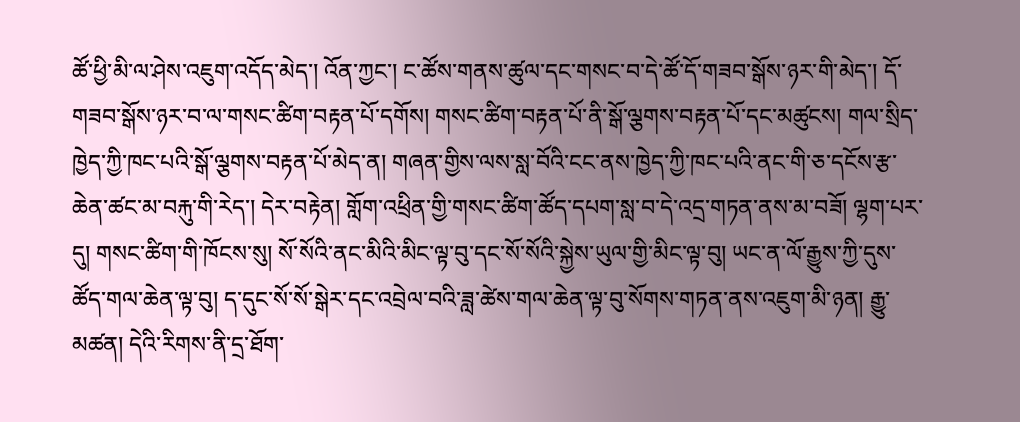ཚོ་ཕྱི་མི་ལ་ཤེས་འཇུག་འདོད་མེད་། འོན་ཀྱང་། ང་ཚོས་གནས་ཚུལ་དང་གསང་བ་དེ་ཚོ་དོ་གཟབ་སྒོས་ཉར་གི་མེད་། དོ་གཟབ་སྒོས་ཉར་བ་ལ་གསང་ཚིག་བརྟན་པོ་དགོས། གསང་ཚིག་བརྟན་པོ་ནི་སྒོ་ལྕགས་བརྟན་པོ་དང་མཚུངས། གལ་སྲིད་ཁྱེད་ཀྱི་ཁང་པའི་སྒོ་ལྕགས་བརྟན་པོ་མེད་ན། གཞན་གྱིས་ལས་སླ་བོའི་ངང་ནས་ཁྱེད་ཀྱི་ཁང་པའི་ནང་གི་ཅ་དངོས་རྩ་ཆེན་ཚང་མ་བརྐུ་གི་རེད་། དེར་བརྟེན། གློག་འཕྲིན་གྱི་གསང་ཚིག་ཚོད་དཔག་སླ་བ་དེ་འདྲ་གཏན་ནས་མ་བཟོ། ལྷག་པར་དུ། གསང་ཚིག་གི་ཁོངས་སུ། སོ་སོའི་ནང་མིའི་མིང་ལྟ་བུ་དང་སོ་སོའི་སྐྱེས་ཡུལ་གྱི་མིང་ལྟ་བུ། ཡང་ན་ལོ་རྒྱུས་ཀྱི་དུས་ཚོད་གལ་ཆེན་ལྟ་བུ། ད་དུང་སོ་སོ་སྒེར་དང་འབྲེལ་བའི་ཟླ་ཚེས་གལ་ཆེན་ལྟ་བུ་སོགས་གཏན་ནས་འཇུག་མི་ཉན། རྒྱུ་མཚན། དེའི་རིགས་ནི་དྲ་ཐོག་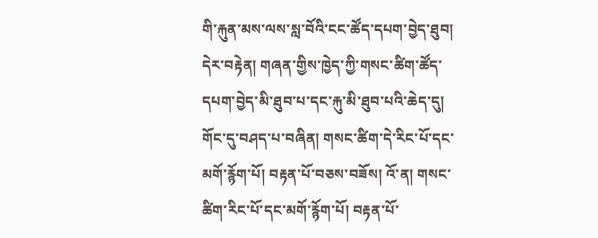གི་རྐུན་མས་ལས་སླ་བོའི་ངང་ཚོད་དཔག་བྱེད་ཐུབ། དེར་བརྟེན། གཞན་གྱིས་ཁྱེད་ཀྱི་གསང་ཚིག་ཚོད་དཔག་བྱེད་མི་ཐུབ་པ་དང་རྐུ་མི་ཐུབ་པའི་ཆེད་དུ། གོང་དུ་བཤད་པ་བཞིན། གསང་ཚིག་དེ་རིང་པོ་དང་མགོ་རྙོག་པོ། བརྟན་པོ་བཅས་བཟོས། འོ་ན། གསང་ཚིག་རིང་པོ་དང་མགོ་རྙོག་པོ། བརྟན་པོ་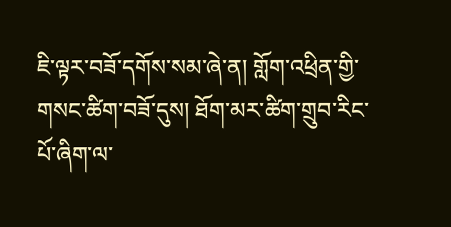ཇི་ལྟར་བཟོ་དགོས་སམ་ཞེ་ན། གློག་འཕྲིན་གྱི་གསང་ཚིག་བཟོ་དུས། ཐོག་མར་ཚིག་གྲུབ་རིང་པོ་ཞིག་ལ་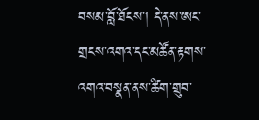བསམ་བློ་ཐོངས་། དེ་ནས་ཨང་གྲངས་འགའ་དང་མཚོན་རྟགས་འགའ་བསྣན་ནས་ཚིག་གྲུབ་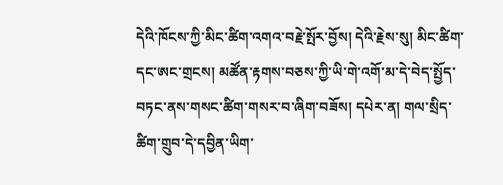དེའི་ཁོངས་ཀྱི་མིང་ཚིག་འགའ་བརྗེ་སྤོར་བྱོས། དེའི་རྗེས་སུ། མིང་ཚིག་དང་ཨང་གྲངས། མཚོན་རྟགས་བཅས་ཀྱི་ཡི་གེ་འགོ་མ་དེ་བེད་སྤྱོད་བཏང་ནས་གསང་ཚིག་གསར་བ་ཞིག་བཟོས། དཔེར་ན། གལ་སྲིད་ཚིག་གྲུབ་དེ་དབྱིན་ཡིག་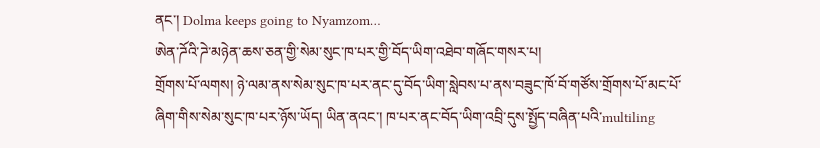ནང་། Dolma keeps going to Nyamzom…
ཨེན་ཌོའི་ཌེ་མཉེན་ཆས་ཅན་གྱི་སེམ་སུང་ཁ་པར་གྱི་བོད་ཡིག་འཐེབ་གཞོང་གསར་པ།
གྲོགས་པོ་ལགས། ཉེ་ལམ་ནས་སེམ་སུང་ཁ་པར་ནང་དུ་བོད་ཡིག་སླེབས་པ་ནས་བཟུང་ཁོ་བོ་གཙོས་གྲོགས་པོ་མང་པོ་ཞིག་གིས་སེམ་སུང་ཁ་པར་ཉོས་ཡོད། ཡིན་ནའང་། ཁ་པར་ནང་བོད་ཡིག་འབྲི་དུས་སྤྱོད་བཞིན་པའི་multiling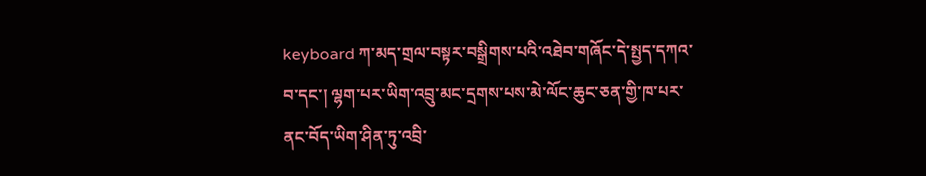keyboard ཀ་མད་གྲལ་བསྟར་བསྒྲིགས་པའི་འཐེབ་གཞོང་དེ་སྤྱད་དཀའ་བ་དང་། ལྷག་པར་ཡིག་འབྲུ་མང་དྲགས་པས་མེ་ལོང་ཆུང་ཅན་གྱི་ཁ་པར་ནང་བོད་ཡིག་ཤིན་ཏུ་འབྲི་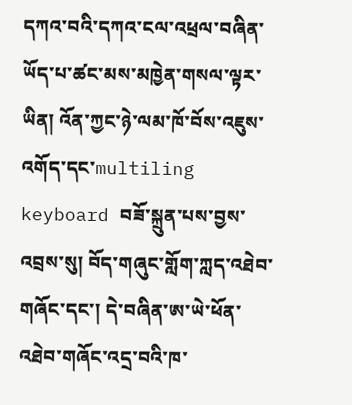དཀའ་བའི་དཀའ་ངལ་འཕྲལ་བཞིན་ཡོད་པ་ཚང་མས་མཁྱེན་གསལ་ལྟར་ཡིན། འོན་ཀྱང་ཉེ་ལམ་ཁོ་བོས་འཇུས་འགོད་དང་multiling keyboard བཟོ་སྐྲུན་པས་བྱས་འབྲས་སུ། བོད་གཞུང་གློག་ཀླད་འཐེབ་གཞོང་དང་། དེ་བཞིན་ཨ་ཡེ་ཕོན་འཐེབ་གཞོང་འདྲ་བའི་ཁ་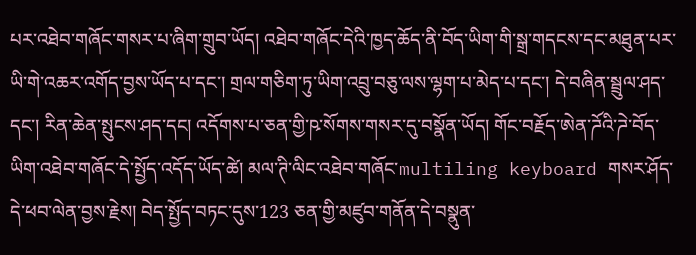པར་འཐེབ་གཞོང་གསར་པ་ཞིག་གྲུབ་ཡོད། འཐེབ་གཞོང་དེའི་ཁྱད་ཆོད་ནི་བོད་ཡིག་གི་སྒྲ་གདངས་དང་མཐུན་པར་ཡི་གེ་འཆར་འགོད་བྱས་ཡོད་པ་དང་། གྲལ་གཅིག་ཏུ་ཡིག་འབྲུ་བཅུ་ལས་ལྷག་པ་མེད་པ་དང་། དེ་བཞིན་སྦྲུལ་ཤད་དང་། རིན་ཆེན་སྤུངས་ཤད་དང། འདོགས་པ་ཅན་གྱི་ཥ་སོགས་གསར་དུ་བསྣོན་ཡོད། གོང་བརྗོད་ཨེན་ཌོའི་ཌེ་བོད་ཡིག་འཐེབ་གཞོང་དེ་སྤྱོད་འདོད་ཡོད་ཚེ། མལ་ཊི་ལིང་འཐེབ་གཞོང་multiling keyboard གསར་ཤོད་དེ་ཕབ་ལེན་བྱས་རྗེས། བེད་སྤྱོད་བཏང་དུས་123 ཅན་གྱི་མཛུབ་གནོན་དེ་བསྣུན་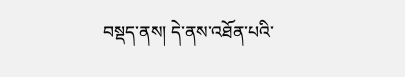བསྡད་ནས། དེ་ནས་འཐོན་པའི་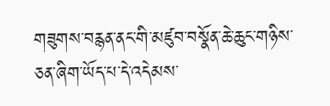གཟུགས་བརྙན་ནང་གི་མཛུབ་བསྣོན་ཆེ་ཆུང་གཉིས་ཅན་ཞིག་ཡོད་པ་དེ་འདེམས་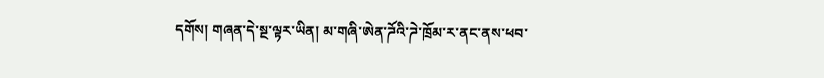དགོས། གཞན་དེ་སྔ་ལྟར་ཡིན། མ་གཞི་ཨེན་ཌོའི་ཌེ་ཁྲོམ་ར་ནང་ནས་ཕབ་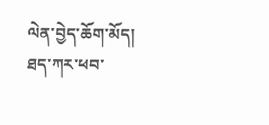ལེན་བྱེད་ཆོག་མོད། ཐད་ཀར་ཕབ་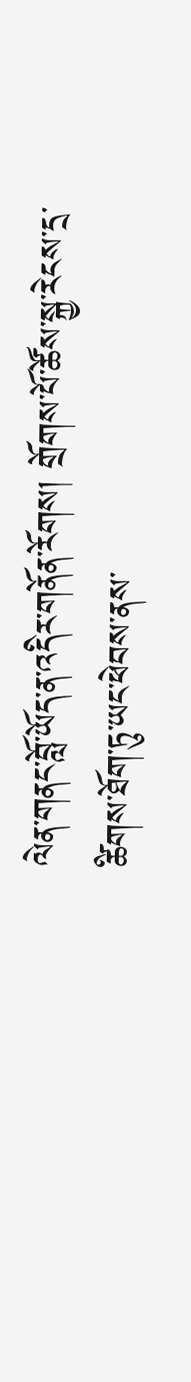ལེན་གནང་བློ་ཡོད་ན་འདིར་གནོན་རོགས། གྲོགས་པོ་ཚོས་སྐྱ་རེངས་དྲ་ཚིགས་ཐོག་ཏུ་ཡང་ཕེབས་ནས་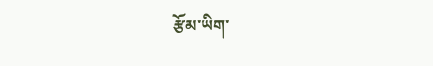རྩོམ་ཡིག་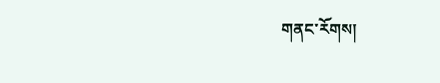གནང་རོགས།